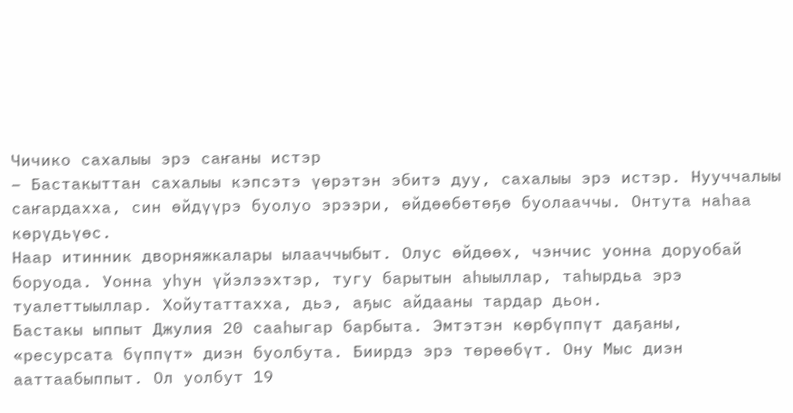Чичико сахалыы эрэ саҥаны истэр
– Бастакыттан сахалыы кэпсэтэ үөрэтэн эбитэ дуу, сахалыы эрэ истэр. Нууччалыы саҥардахха, син өйдүүрэ буолуо эрээри, өйдөөбөтөҕө буолааччы. Онтута наһаа көрүдьүөс.
Наар итинник дворняжкалары ылааччыбыт. Олус өйдөөх, чэнчис уонна доруобай боруода. Уонна уһун үйэлээхтэр, тугу барытын аһыыллар, таһырдьа эрэ туалеттыыллар. Хойутаттахха, дьэ, аҕыс айдааны тардар дьон.
Бастакы ыппыт Джулия 20 сааһыгар барбыта. Эмтэтэн көрбүппүт даҕаны, «ресурсата бүппүт» диэн буолбута. Биирдэ эрэ төрөөбүт. Ону Мыс диэн ааттаабыппыт. Ол уолбут 19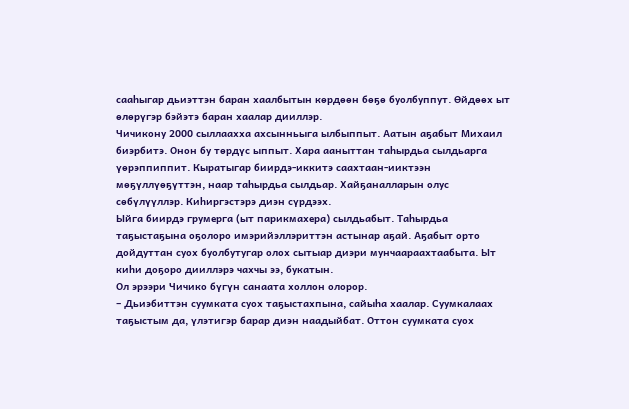сааһыгар дьиэттэн баран хаалбытын көрдөөн бөҕө буолбуппут. Өйдөөх ыт өлөрүгэр бэйэтэ баран хаалар дииллэр.
Чичикону 2000 сыллаахха ахсынньыга ылбыппыт. Аатын аҕабыт Михаил биэрбитэ. Онон бу төрдүс ыппыт. Хара ааныттан таһырдьа сылдьарга үөрэппиппит. Кыратыгар биирдэ-иккитэ саахтаан-ииктээн мөҕүллүөҕүттэн, наар таһырдьа сылдьар. Хайҕаналларын олус сөбүлүүллэр. Киһиргэстэрэ диэн сүрдээх.
Ыйга биирдэ грумерга (ыт парикмахера) сылдьабыт. Таһырдьа таҕыстаҕына оҕолоро имэрийэллэриттэн астынар аҕай. Аҕабыт орто дойдуттан суох буолбутугар олох сытыар диэри мунчаараахтаабыта. Ыт киһи доҕоро дииллэрэ чахчы ээ, букатын.
Ол эрээри Чичико бүгүн санаата холлон олорор.
– Дьиэбиттэн суумката суох таҕыстахпына, сайыһа хаалар. Суумкалаах таҕыстым да, үлэтигэр барар диэн наадыйбат. Оттон суумката суох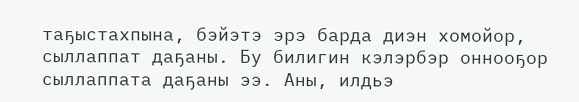таҕыстахпына, бэйэтэ эрэ барда диэн хомойор, сыллаппат даҕаны. Бу билигин кэлэрбэр оннооҕор сыллаппата даҕаны ээ. Аны, илдьэ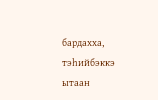бардахха, тэһийбэккэ ытаан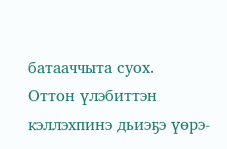батааччыта суох.
Оттон үлэбиттэн кэллэхпинэ дьиэҕэ үөрэ-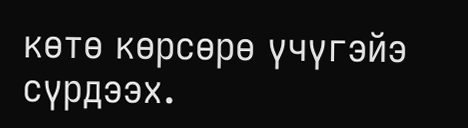көтө көрсөрө үчүгэйэ сүрдээх.